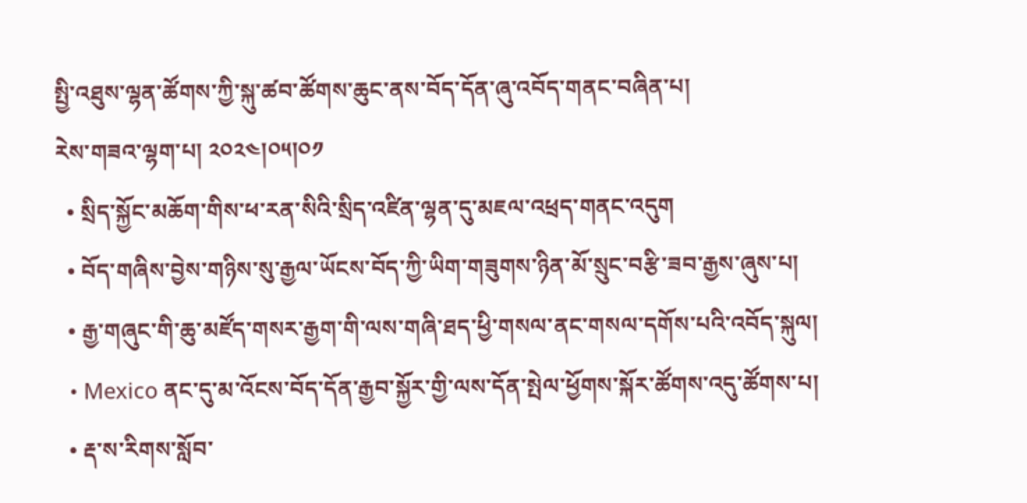སྤྱི་འཐུས་ལྷན་ཚོགས་ཀྱི་སྐུ་ཚབ་ཚོགས་ཆུང་ནས་བོད་དོན་ཞུ་འབོད་གནང་བཞིན་པ།
རེས་གཟའ་ལྷག་པ། ༢༠༢༤།༠༥།༠༡
  • སྲིད་སྐྱོང་མཆོག་གིས་ཕ་རན་སིའི་སྲིད་འཛིན་ལྷན་དུ་མཇལ་འཕྲད་གནང་འདུག
  • བོད་གཞིས་བྱེས་གཉིས་སུ་རྒྱལ་ཡོངས་བོད་ཀྱི་ཡིག་གཟུགས་ཉིན་མོ་སྲུང་བརྩི་ཟབ་རྒྱས་ཞུས་པ།
  • རྒྱ་གཞུང་གི་ཆུ་མཛོད་གསར་རྒྱག་གི་ལས་གཞི་ཐད་ཕྱི་གསལ་ནང་གསལ་དགོས་པའི་འབོད་སྐུལ།
  • Mexico ནང་དུ་མ་འོངས་བོད་དོན་རྒྱབ་སྐྱོར་གྱི་ལས་དོན་སྤེལ་ཕྱོགས་སྐོར་ཚོགས་འདུ་ཚོགས་པ།
  • རྡ་ས་རིགས་སློབ་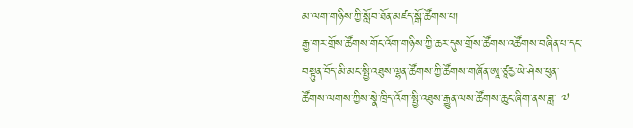མ་ལག་གཉིས་ཀྱི་སློབ་ཐོན་མཛད་སྒོ་ཚོགས་པ།
རྒྱ་གར་གྲོས་ཚོགས་གོང་འོག་གཉིས་ཀྱི་ཆར་དུས་གྲོས་ཚོགས་འཚོགས་བཞིན་པ་དང་བསྟུན་བོད་མི་མང་སྤྱི་འཐུས་ལྷན་ཚོགས་ཀྱི་ཚོགས་གཞོན་ཨཱ་ཙཱརྱ་ཡེ་ཤེས་ཕུན་ཚོགས་ལགས་ཀྱིས་སྣེ་ཁྲིད་འོག་སྤྱི་འཐུས་རྒྱུན་ལས་ཚོགས་ཆུང་ཞིག་ནས་ཟླ་ ༧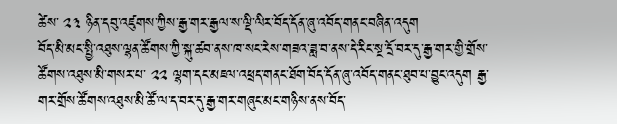ཚེས་ ༢༣ ཉིན་དབུ་འཛུགས་ཀྱིས་རྒྱ་གར་རྒྱལ་ས་ལྡི་ལིར་བོད་དོན་ཞུ་འབོད་གནང་བཞིན་འདུག
བོད་མི་མང་སྤྱི་འཐུས་ལྷན་ཚོགས་ཀྱི་སྐུ་ཚབ་ནས་ཁ་སང་རེས་གཟའ་ཟླ་བ་ནས་དེ་རིང་སྔ་དྲོ་བར་དུ་རྒྱ་གར་གྱི་གྲོས་ཚོགས་འཐུས་མི་གསར་པ་ ༢༢ ལྷག་དང་མཇལ་འཕྲད་གནང་ཐོག་བོད་དོན་ཞུ་འབོད་གནང་ཐུབ་པ་བྱུང་འདུག རྒྱ་གར་གྲོས་ཚོགས་འཐུས་མི་ཚོ་ལ་ད་བར་དུ་རྒྱ་གར་གཞུང་མང་གཉིས་ནས་བོད་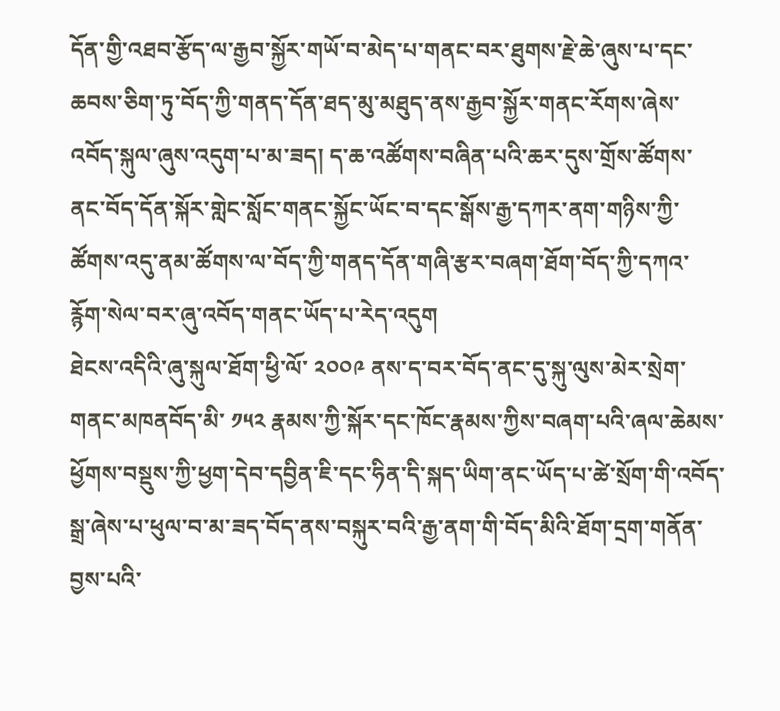དོན་གྱི་འཐབ་རྩོད་ལ་རྒྱབ་སྐྱོར་གཡོ་བ་མེད་པ་གནང་བར་ཐུགས་རྗེ་ཆེ་ཞུས་པ་དང་ཆབས་ཅིག་ཏུ་བོད་ཀྱི་གནད་དོན་ཐད་མུ་མཐུད་ནས་རྒྱབ་སྐྱོར་གནང་རོགས་ཞེས་འབོད་སྐུལ་ཞུས་འདུག་པ་མ་ཟད། ད་ཆ་འཚོགས་བཞིན་པའི་ཆར་དུས་གྲོས་ཚོགས་ནང་བོད་དོན་སྐོར་གླེང་སློང་གནང་སྐྱོང་ཡོང་བ་དང་སྒོས་རྒྱ་དཀར་ནག་གཉིས་ཀྱི་ཚོགས་འདུ་ནམ་ཚོགས་ལ་བོད་ཀྱི་གནད་དོན་གཞི་རྩར་བཞག་ཐོག་བོད་ཀྱི་དཀའ་རྙོག་སེལ་བར་ཞུ་འབོད་གནང་ཡོད་པ་རེད་འདུག
ཐེངས་འདིའི་ཞུ་སྐུལ་ཐོག་ཕྱི་ལོ་ ༢༠༠༩ ནས་ད་བར་བོད་ནང་དུ་སྐུ་ལུས་མེར་སྲེག་གནང་མཁནབོད་མི་ ༡༥༢ རྣམས་ཀྱི་སྐོར་དང་ཁོང་རྣམས་ཀྱིས་བཞག་པའི་ཞལ་ཆེམས་ཕྱོགས་བསྡུས་ཀྱི་ཕྱག་དེབ་དབྱིན་ཇི་དང་ཧིན་དི་སྐད་ཡིག་ནང་ཡོད་པ་ཚེ་སྲོག་གི་འབོད་སྒྲ་ཞེས་པ་ཕུལ་བ་མ་ཟད་བོད་ནས་བསྐུར་བའི་རྒྱ་ནག་གི་བོད་མིའི་ཐོག་དྲག་གནོན་བྱས་པའི་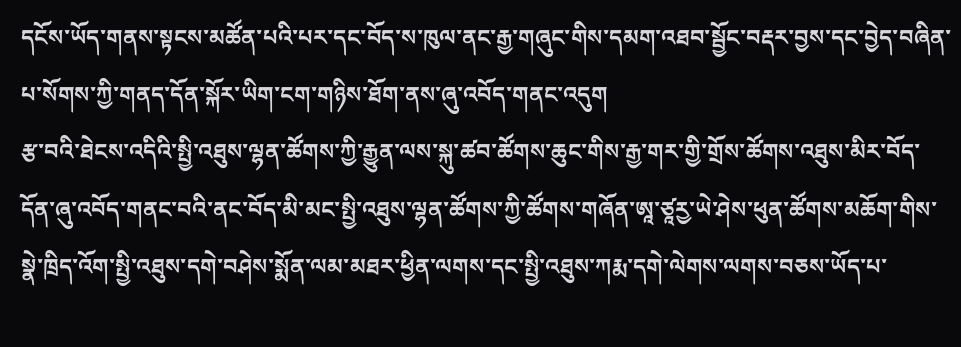དངོས་ཡོད་གནས་སྟངས་མཚོན་པའི་པར་དང་བོད་ས་ཁུལ་ནང་རྒྱ་གཞུང་གིས་དམག་འཐབ་སྦྱོང་བརྡར་བྱས་དང་བྱེད་བཞིན་པ་སོགས་ཀྱི་གནད་དོན་སྐོར་ཡིག་ངག་གཉིས་ཐོག་ནས་ཞུ་འབོད་གནང་འདུག
རྩ་བའི་ཐེངས་འདིའི་སྤྱི་འཐུས་ལྷན་ཚོགས་ཀྱི་རྒྱུན་ལས་སྐུ་ཚབ་ཚོགས་ཆུང་གིས་རྒྱ་གར་གྱི་གྲོས་ཚོགས་འཐུས་མིར་བོད་དོན་ཞུ་འབོད་གནང་བའི་ནང་བོད་མི་མང་སྤྱི་འཐུས་ལྷན་ཚོགས་ཀྱི་ཚོགས་གཞོན་ཨཱ་ཙཱརྱ་ཡེ་ཤེས་ཕུན་ཚོགས་མཆོག་གིས་སྣེ་ཁྲིད་འོག་སྤྱི་འཐུས་དགེ་བཤེས་སྨོན་ལམ་མཐར་ཕྱིན་ལགས་དང་སྤྱི་འཐུས་ཀརྨ་དགེ་ལེགས་ལགས་བཅས་ཡོད་པ་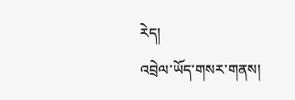རེད།
འབྲེལ་ཡོད་གསར་གནས།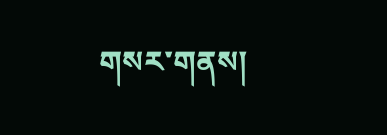གསར་གནས།